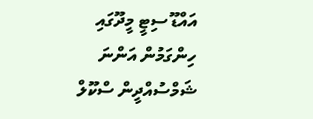އައްޑޫ ސިޓީ މީދޫގައި ހިންގަމުން އަންނަ ޝަމްސުއްދީން ސްކޫލް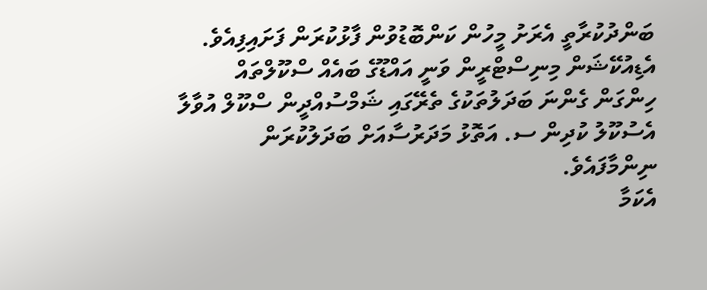ބަންދުކުރާތީ އެރަށު މީހުން ކަންބޮޑުވުން ފާޅުކުރަން ފަށައިފިއެވެ.
އެޑިއުކޭޝަން މިނިސްޓްރީން ވަނީ އައްޑޫގެ ބައެއް ސްކޫލްތައް ހިންގަން ގެންނަ ބަދަލުތަކުގެ ތެރޭގައި ޝަމްސުއްދީން ސްކޫލް އުވާލާ އެސުކޫލު ކުދިން ސ. އަތޮޅު މަދަރުސާއަށް ބަދަލުކުރަން ނިންމާފައެވެ.
އެކަމާ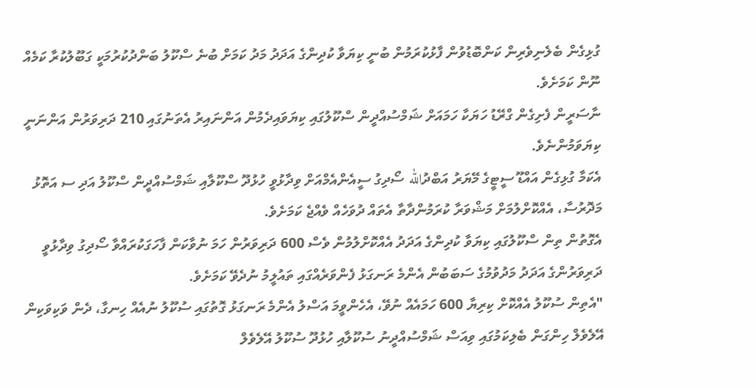ގުޅިގެން ބެލެނިވެރިން ކަންބޮޑުވުން ފާޅުކުރަމުން ބުނީ ކިޔަވާ ކުދިންގެ އަދަދު މަދު ކަމަށް ބުނެ ސްކޫލު ބަންދުކުރުމަކީ ގަބޫލުކުރާ ކަމެއް ނޫން ކަމަށެވެ.
ނާސަރީން ފެށިގެން ގްރޭޑު ހަޔަކާ ހަމައަށް ޝަމްސުއްދީން ސްކޫލުގައި ކިޔަވައިދެމުން އަންނައިރު އެތަނުގައި 210 ދަރިވަރުން އަންނަނީ ކިޔަވަމުންނެވެ.
އެކަމާ ގުޅިގެން އައްޑޫ ސީޓީގެ މޭޔަރު އަބްދުالله ސޯދިގު ސީއެންއެމްއަށް ވިދާޅުވީ ހުޅުދޫ ސްކޫލާއި ޝަމްސުއްދީން ސްކޫލު އަދި ސ އަތޮޅު މަދޮރުސާ، އެއްކޮށްލުމަށް މަޝްވަރާ ކުރަމުންދާތާ އެތައް ދުވަހެއް ވެއްޖެ ކަމަށެވެ.
އެގޮތުން ތިން ސްކޫލުގައި ކިޔަވާ ކުދިންގެ އަދަދު އެއްކޮށްލުމުން ވެސް 600 ދަރިވަރުން ހަމަ ނުވާކަން ފާހަގަކުރައްވާ ސޯދިގު ވިދާޅުވީ ދަރިވަރުންގެ އަދަދު މަދުވުމުގެ ސަބަބުން އެންމެ ރަނގަޅު ފެންވަރެއްގައި ތައުލީމު ނުދެވޭ ކަމަށެވެ.
"އެތިން ސުކޫލު އެއްކޮށް ކިރިޔާ 600 ހަމައެއް ނުވޭ، އެހެންވީމަ އަސްލު އެންމެ ރަނގަޅު ގޮތުގައި ސުކޫލު ނުއެއް ހިނގާ، ދެން ވަކިވަކިން އޭލެވެލް ހިންގަން ބެލިކަމުގައި ވިއަސް ޝަމްސުއްދީނު ސުކޫލާއި ހުޅުދޫ ސުކޫލު އޭލެވެލް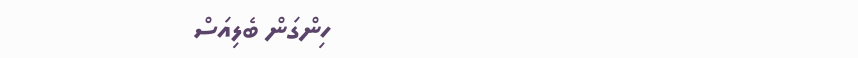ހިންގަން ބެލިއަސް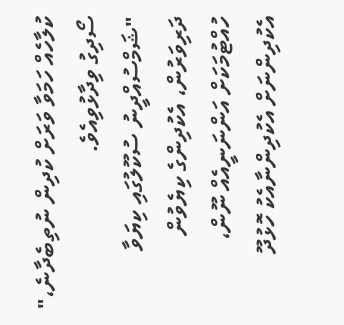ކުލާހެއް ހަމަވާ ވަރަށް ކުދިން ނުތިބެދާނެ،" ސޯދިގު ވިދާޅުވިއެވެ.
"ޝަމްސުއްދީނު ސުކޫލުގައި ކިޔަވާ ދަރިވަރުން، އެކުދިންގެ ކިޔެވުން ހުއްޓުމަކަށް އަންނަނީއެއް ނޫން، އެކުދިންނަށް އެކުދިންނާއެކު ހޮޅުދޫ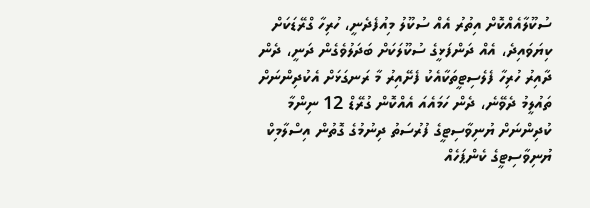ސުކޫލާއެއްކޮށް އިތުރު އެއް ސުކޫލު މިއުފެދެނީ، ހުރިހާ ގްރޭޑަކަށް ކިޔަވައިދެ، އެއް ދަންފަޅީގެ ސުކޫލަކަށް ބަދަލުވެގެން ދަނީ، ދެން ދާއިރު ހުރިހާ ފެލެސިޓީތަކާއެކު ފެށޭއިރު މާ ރަނގަޅަށް އެކުދިންނަށް ތައުލީމު ދެވޭނެ، ދެން ހަމައެއަ އެއްކޮން ގުރޭޑް 12 ނިންމާ ކުދިންނަށް ޔުނިވާސިޓީގެ ފުރުސަތު ދިނުމުގެ ގޮތުން އިސްލާމިކް ޔުނިވާސިޓީގެ ކެންޕަހެއް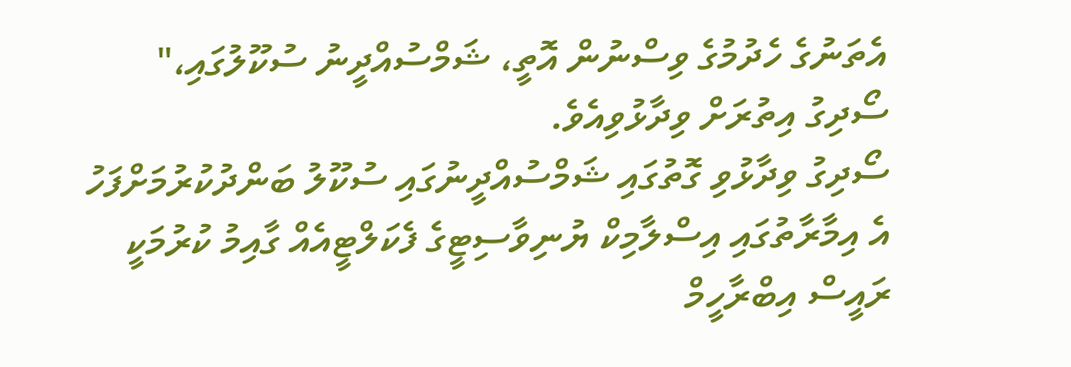އެތަނުގެ ހެދުމުގެ ވިސްނުން އޮތީ، ޝަމްސުއްދީނު ސުކޫލުގައި،" ސޯދިގު އިތުރަށް ވިދާޅުވިއެވެ.
ސޯދިގު ވިދާޅުވި ގޮތުގައި ޝަމްސުއްދީނުގައި ސުކޫލު ބަންދުކުރުމަށްފަހު އެ އިމާރާތުގައި އިސްލާމިކް ޔުނިވާސިޓީގެ ފެކަލްޓީއެއް ގާއިމު ކުރުމަކީ ރައީސް އިބްރާހީމް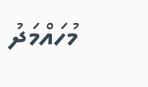މުހައްމަދު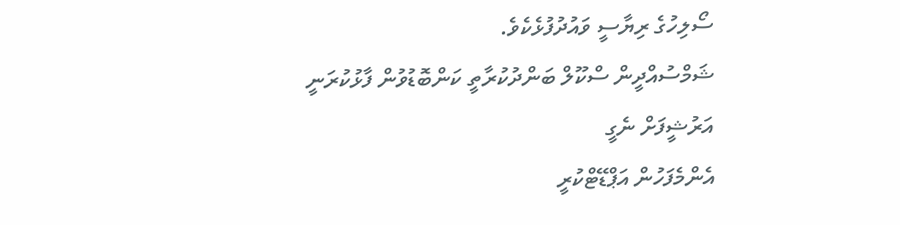ސޯލިހުގެ ރިޔާސީ ވައުދުފުޅެކެވެ.
ޝަމްސުއްދީން ސްކޫލް ބަންދުކުރާތީ ކަންބޮޑުވުން ފާޅުކުރަނީ
އަރުޝީފަށް ނެގީ
އެންމެފަހުން އަޕްޑޭޓްކުރީ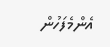އެންމެފަހުން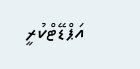އަޕްޑޭޓްކުރީ